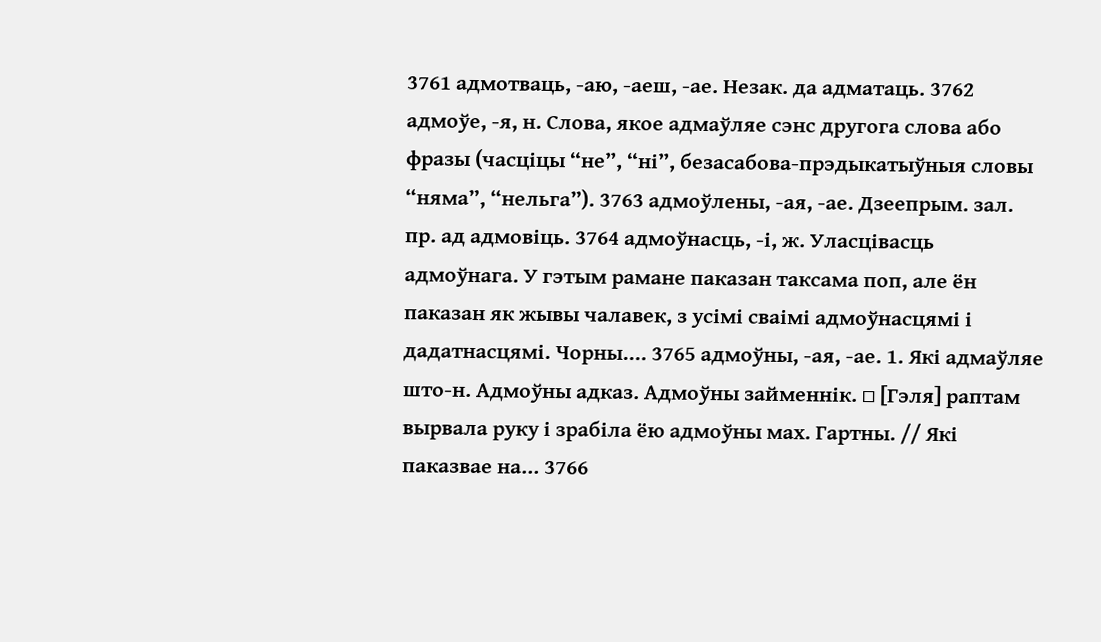3761 адмотваць, -аю, -аеш, -ае. Незак. да адматаць. 3762 адмоўе, -я, н. Слова, якое адмаўляе сэнс другога слова або фразы (часціцы “не”, “ні”, безасабова-прэдыкатыўныя словы “няма”, “нельга”). 3763 адмоўлены, -ая, -ае. Дзеепрым. зал. пр. ад адмовіць. 3764 адмоўнасць, -і, ж. Уласцівасць адмоўнага. У гэтым рамане паказан таксама поп, але ён паказан як жывы чалавек, з усімі сваімі адмоўнасцямі і дадатнасцямі. Чорны.… 3765 адмоўны, -ая, -ае. 1. Які адмаўляе што-н. Адмоўны адказ. Адмоўны займеннік. □ [Гэля] раптам вырвала руку і зрабіла ёю адмоўны мах. Гартны. // Які паказвае на… 3766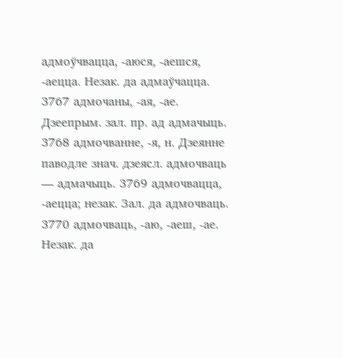адмоўчвацца, -аюся, -аешся, -аецца. Незак. да адмаўчацца. 3767 адмочаны, -ая, -ае. Дзеепрым. зал. пр. ад адмачыць. 3768 адмочванне, -я, н. Дзеянне паводле знач. дзеясл. адмочваць — адмачыць. 3769 адмочвацца, -аецца; незак. Зал. да адмочваць. 3770 адмочваць, -аю, -аеш, -ае. Незак. да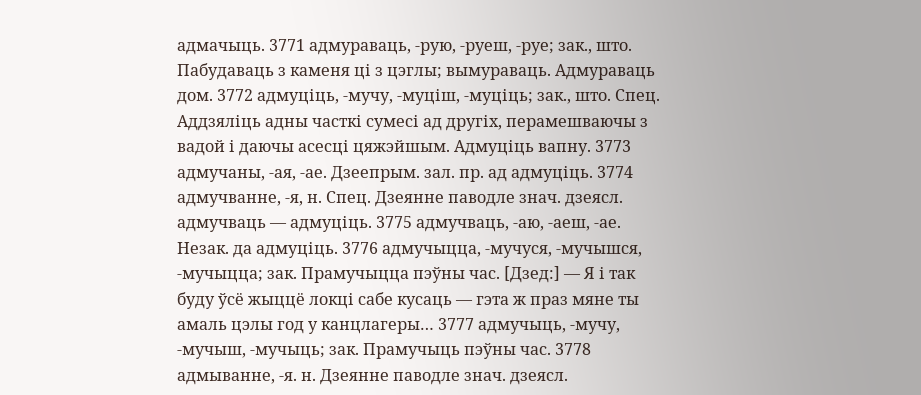адмачыць. 3771 адмураваць, -рую, -руеш, -руе; зак., што. Пабудаваць з каменя ці з цэглы; вымураваць. Адмураваць дом. 3772 адмуціць, -мучу, -муціш, -муціць; зак., што. Спец. Аддзяліць адны часткі сумесі ад другіх, перамешваючы з вадой і даючы асесці цяжэйшым. Адмуціць вапну. 3773 адмучаны, -ая, -ае. Дзеепрым. зал. пр. ад адмуціць. 3774 адмучванне, -я, н. Спец. Дзеянне паводле знач. дзеясл. адмучваць — адмуціць. 3775 адмучваць, -аю, -аеш, -ае. Незак. да адмуціць. 3776 адмучыцца, -мучуся, -мучышся, -мучыцца; зак. Прамучыцца пэўны час. [Дзед:] — Я і так буду ўсё жыццё локці сабе кусаць — гэта ж праз мяне ты амаль цэлы год у канцлагеры… 3777 адмучыць, -мучу, -мучыш, -мучыць; зак. Прамучыць пэўны час. 3778 адмыванне, -я. н. Дзеянне паводле знач. дзеясл.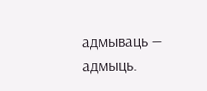адмываць — адмыць.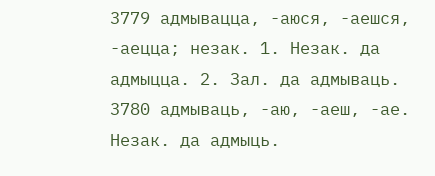3779 адмывацца, -аюся, -аешся, -аецца; незак. 1. Незак. да адмыцца. 2. Зал. да адмываць. 3780 адмываць, -аю, -аеш, -ае. Незак. да адмыць.